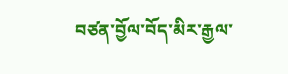བཙན་བྱོལ་བོད་མིར་རྒྱལ་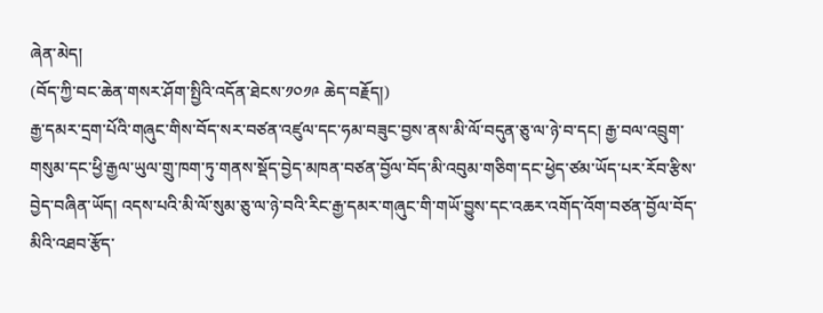ཞེན་མེད།
(བོད་ཀྱི་བང་ཆེན་གསར་ཤོག་སྤྱིའི་འདོན་ཐེངས་༡༠༡༩ ཆེད་བརྗོད།)
རྒྱ་དམར་དྲག་པོའི་གཞུང་གིས་བོད་སར་བཙན་འཛུལ་དང་ཧམ་བཟུང་བྱས་ནས་མི་ལོ་བདུན་ཅུ་ལ་ཉེ་བ་དང། རྒྱ་བལ་འབྲུག་གསུམ་དང་ཕྱི་རྒྱལ་ཡུལ་གྲུ་ཁག་ཏུ་གནས་སྡོད་བྱེད་མཁན་བཙན་བྱོལ་བོད་མི་འབུམ་གཅིག་དང་ཕྱེད་ཙམ་ཡོད་པར་རོབ་རྩིས་བྱེད་བཞིན་ཡོད། འདས་པའི་མི་ལོ་སུམ་ཅུ་ལ་ཉེ་བའི་རིང་རྒྱ་དམར་གཞུང་གི་གཡོ་བྱུས་དང་འཆར་འགོད་འོག་བཙན་བྱོལ་བོད་མིའི་འཐབ་རྩོད་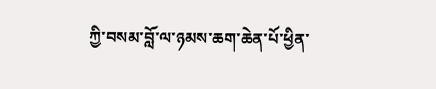ཀྱི་བསམ་བློ་ལ་ཉམས་ཆག་ཆེན་པོ་ཕྱིན་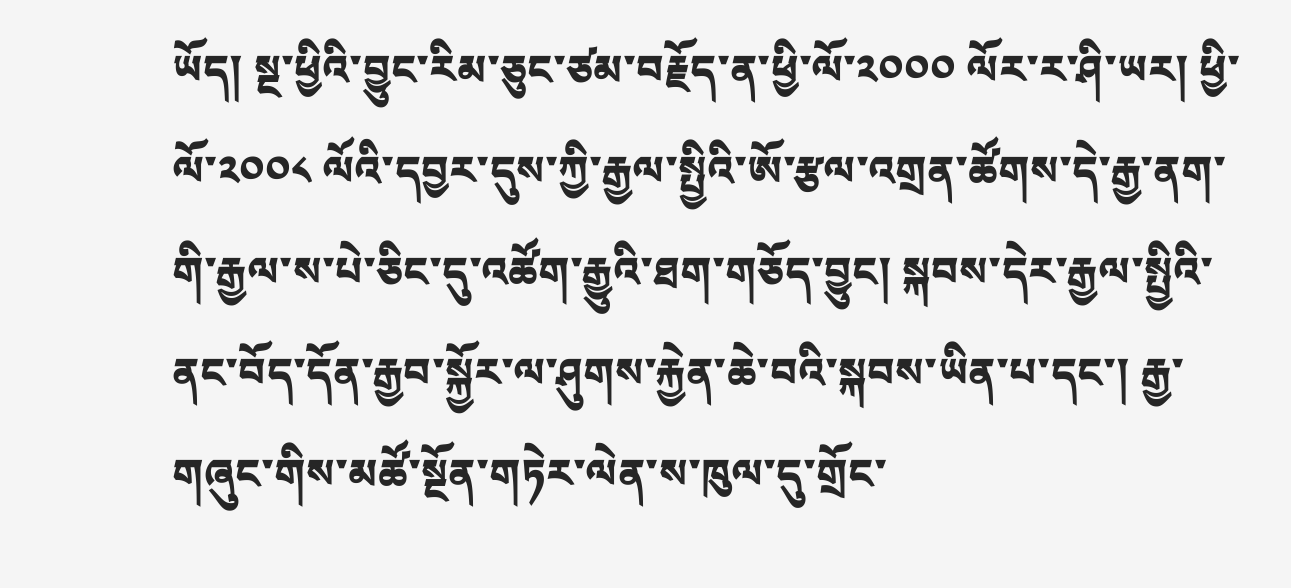ཡོད། སྔ་ཕྱིའི་བྱུང་རིམ་ཅུང་ཙམ་བརྗོད་ན་ཕྱི་ལོ་༢༠༠༠ ལོར་ར་ཤི་ཡར། ཕྱི་ལོ་༢༠༠༨ ལོའི་དབྱར་དུས་ཀྱི་རྒྱལ་སྤྱིའི་ཨོ་རྩལ་འགྲན་ཚོགས་དེ་རྒྱ་ནག་གི་རྒྱལ་ས་པེ་ཅིང་དུ་འཚོག་རྒྱུའི་ཐག་གཅོད་བྱུང། སྐབས་དེར་རྒྱལ་སྤྱིའི་ནང་བོད་དོན་རྒྱབ་སྐྱོར་ལ་ཤུགས་རྐྱེན་ཆེ་བའི་སྐབས་ཡིན་པ་དང་། རྒྱ་གཞུང་གིས་མཚོ་སྔོན་གཏེར་ལེན་ས་ཁུལ་དུ་གྲོང་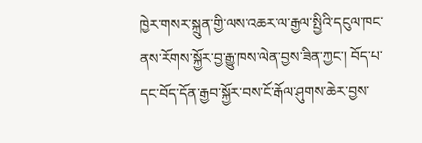ཁྱེར་གསར་སྐྲུན་གྱི་ལས་འཆར་ལ་རྒྱལ་སྤྱིའི་དངུལ་ཁང་ནས་རོགས་སྐྱོར་བྱ་རྒྱུ་ཁས་ལེན་བྱས་ཟིན་ཀྱང་། བོད་པ་དང་བོད་དོན་རྒྱབ་སྐྱོར་བས་ངོ་རྒོལ་ཤུགས་ཆེར་བྱས་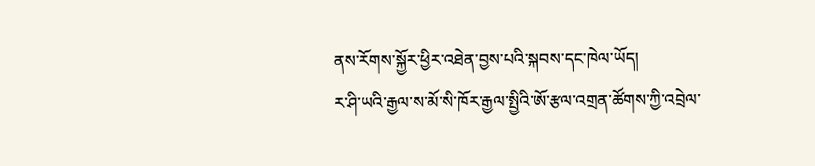ནས་རོགས་སྐྱོར་ཕྱིར་འཐེན་བྱས་པའི་སྐབས་དང་ཁེལ་ཡོད།
ར་ཤི་ཡའི་རྒྱལ་ས་མོ་སི་ཁོར་རྒྱལ་སྤྱིའི་ཨོ་རྩལ་འགྲན་ཚོགས་ཀྱི་འབྲེལ་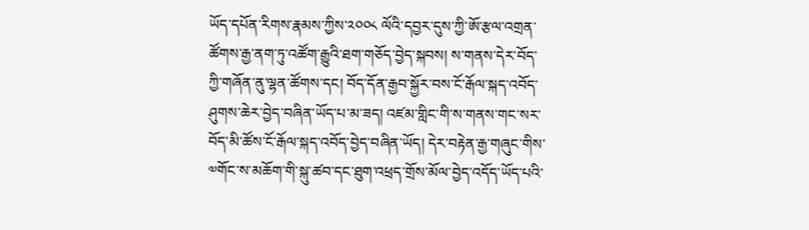ཡོད་དཔོན་རིགས་རྣམས་ཀྱིས་༢༠༠༨ ལོའི་དབྱར་དུས་ཀྱི་ཨོ་རྩལ་འགྲན་ཚོགས་རྒྱ་ནག་ཏུ་འཚོག་རྒྱུའི་ཐག་གཅོད་བྱེད་སྐབས། ས་གནས་དེར་བོད་ཀྱི་གཞོན་ནུ་ལྷན་ཚོགས་དང། བོད་དོན་རྒྱབ་སྐྱོར་བས་ངོ་རྒོལ་སྐད་འབོད་ཤུགས་ཆེར་བྱེད་བཞིན་ཡོད་པ་མ་ཟད། འཛམ་གླིང་གི་ས་གནས་གང་སར་བོད་མི་ཚོས་ངོ་རྒོལ་སྐད་འབོད་བྱེད་བཞིན་ཡོད། དེར་བརྟེན་རྒྱ་གཞུང་གིས་༧གོང་ས་མཆོག་གི་སྐུ་ཚབ་དང་ཐུག་འཕྲད་གྲོས་མོལ་བྱེད་འདོད་ཡོད་པའི་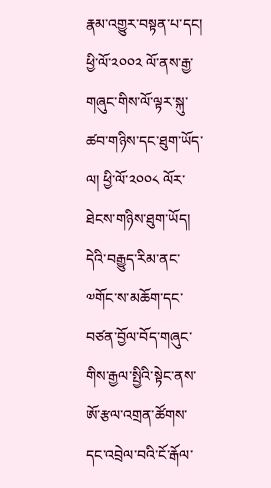རྣམ་འགྱུར་བསྟན་པ་དང། ཕྱི་ལོ་༢༠༠༢ ལོ་ནས་རྒྱ་གཞུང་གིས་ལོ་ལྟར་སྐུ་ཚབ་གཉིས་དང་ཐུག་ཡོད་ལ། ཕྱི་ལོ་༢༠༠༨ ལོར་ཐེངས་གཉིས་ཐུག་ཡོད། དེའི་བརྒྱུད་རིམ་ནང་༧གོང་ས་མཆོག་དང་བཙན་བྱོལ་བོད་གཞུང་གིས་རྒྱལ་སྤྱིའི་སྟེང་ནས་ཨོ་རྩལ་འགྲན་ཚོགས་དང་འབྲེལ་བའི་ངོ་རྒོལ་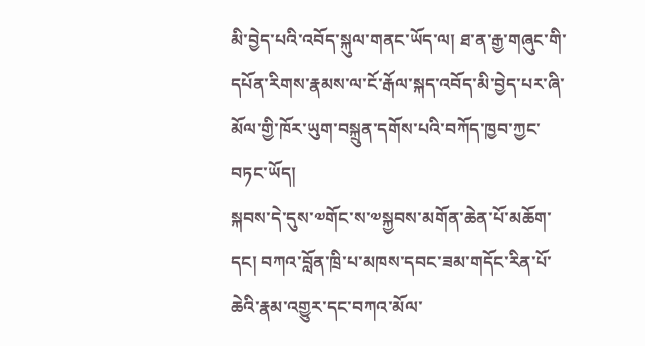མི་བྱེད་པའི་འབོད་སྐུལ་གནང་ཡོད་ལ། ཐ་ན་རྒྱ་གཞུང་གི་དཔོན་རིགས་རྣམས་ལ་ངོ་རྒོལ་སྐད་འབོད་མི་བྱེད་པར་ཞི་མོལ་གྱི་ཁོར་ཡུག་བསྐྲུན་དགོས་པའི་བཀོད་ཁྱབ་ཀྱང་བཏང་ཡོད།
སྐབས་དེ་དུས་༧གོང་ས་༧སྐྱབས་མགོན་ཆེན་པོ་མཆོག་དང། བཀའ་བློན་ཁྲི་པ་མཁས་དབང་ཟམ་གདོང་རིན་པོ་ཆེའི་རྣམ་འགྱུར་དང་བཀའ་མོལ་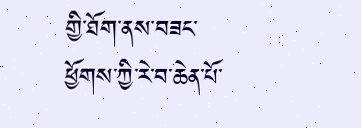གྱི་ཐོག་ནས་བཟང་ཕྱོགས་ཀྱི་རེ་བ་ཆེན་པོ་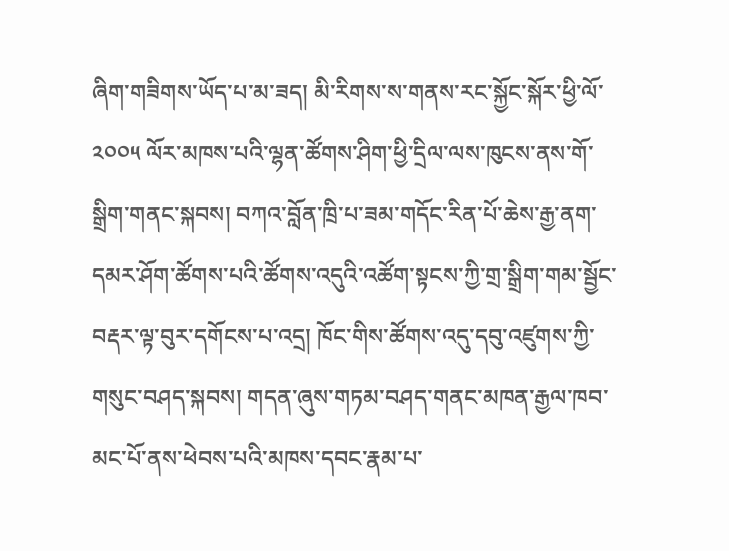ཞིག་གཟིགས་ཡོད་པ་མ་ཟད། མི་རིགས་ས་གནས་རང་སྐྱོང་སྐོར་ཕྱི་ལོ་༢༠༠༥ ལོར་མཁས་པའི་ལྷན་ཚོགས་ཤིག་ཕྱི་དྲིལ་ལས་ཁུངས་ནས་གོ་སྒྲིག་གནང་སྐབས། བཀའ་བློན་ཁྲི་པ་ཟམ་གདོང་རིན་པོ་ཆེས་རྒྱ་ནག་དམར་ཤོག་ཚོགས་པའི་ཚོགས་འདུའི་འཚོག་སྟངས་ཀྱི་གྲ་སྒྲིག་གམ་སྦྱོང་བརྡར་ལྟ་བུར་དགོངས་པ་འདྲ། ཁོང་གིས་ཚོགས་འདུ་དབུ་འཛུགས་ཀྱི་གསུང་བཤད་སྐབས། གདན་ཞུས་གཏམ་བཤད་གནང་མཁན་རྒྱལ་ཁབ་མང་པོ་ནས་ཕེབས་པའི་མཁས་དབང་རྣམ་པ་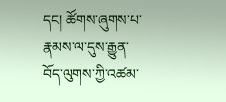དང། ཚོགས་ཞུགས་པ་རྣམས་ལ་དུས་རྒྱུན་བོད་ལུགས་ཀྱི་འཚམ་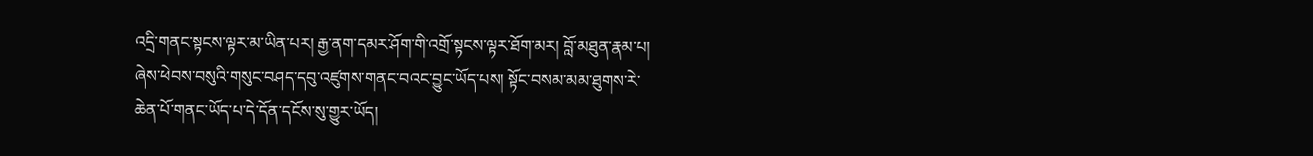འདྲི་གནང་སྟངས་ལྟར་མ་ཡིན་པར། རྒྱ་ནག་དམར་ཤོག་གི་འགྲོ་སྟངས་ལྟར་ཐོག་མར། བློ་མཐུན་རྣམ་པ། ཞེས་ཕེབས་བསུའི་གསུང་བཤད་དབུ་འཛུགས་གནང་བའང་བྱུང་ཡོད་པས། སྟོང་བསམ་མམ་ཐུགས་རེ་ཆེན་པོ་གནང་ཡོད་པ་དེ་དོན་དངོས་སུ་གྱུར་ཡོད།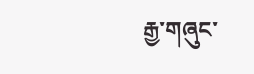རྒྱ་གཞུང་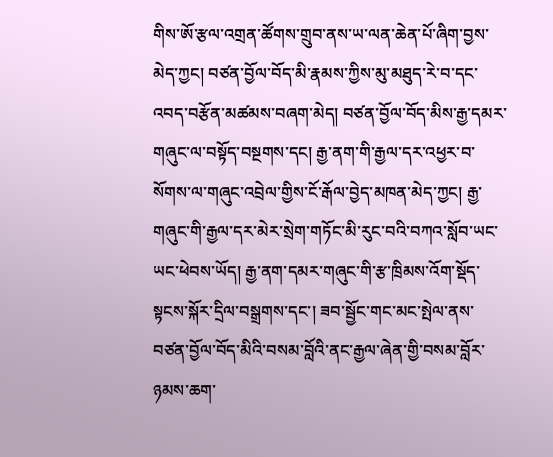གིས་ཨོ་རྩལ་འགྲན་ཚོགས་གྲུབ་ནས་ཡ་ལན་ཆེན་པོ་ཞིག་བྱས་མེད་ཀྱང། བཙན་བྱོལ་བོད་མི་རྣམས་ཀྱིས་མུ་མཐུད་རེ་བ་དང་འབད་བརྩོན་མཚམས་བཞག་མེད། བཙན་བྱོལ་བོད་མིས་རྒྱ་དམར་གཞུང་ལ་བསྟོད་བསྔགས་དང། རྒྱ་ནག་གི་རྒྱལ་དར་འཕྱར་བ་སོགས་ལ་གཞུང་འབྲེལ་གྱིས་ངོ་རྒོལ་བྱེད་མཁན་མེད་ཀྱང། རྒྱ་གཞུང་གི་རྒྱལ་དར་མེར་སྲེག་གཏོང་མི་རུང་བའི་བཀའ་སློབ་ཡང་ཡང་ཕེབས་ཡོད། རྒྱ་ནག་དམར་གཞུང་གི་རྩ་ཁྲིམས་འོག་སྡོད་སྟངས་སྐོར་དྲིལ་བསྒྲགས་དང་། ཟབ་སྦྱོང་གང་མང་སྤེལ་ནས་བཙན་བྱོལ་བོད་མིའི་བསམ་བློའི་ནང་རྒྱལ་ཞེན་གྱི་བསམ་བློར་ཉམས་ཆག་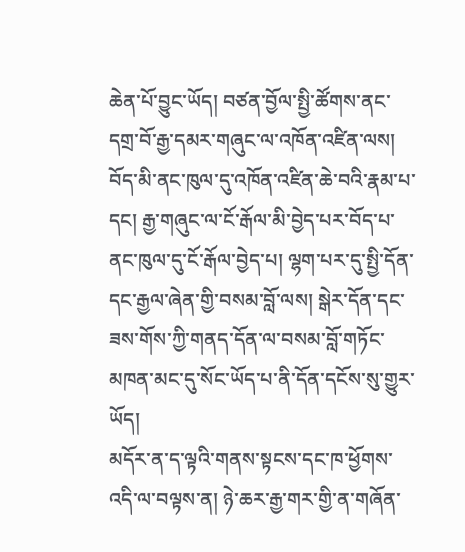ཆེན་པོ་བྱུང་ཡོད། བཙན་བྱོལ་སྤྱི་ཚོགས་ནང་དགྲ་བོ་རྒྱ་དམར་གཞུང་ལ་འཁོན་འཛིན་ལས། བོད་མི་ནང་ཁུལ་དུ་འཁོན་འཛིན་ཆེ་བའི་རྣམ་པ་དང། རྒྱ་གཞུང་ལ་ངོ་རྒོལ་མི་བྱེད་པར་བོད་པ་ནང་ཁུལ་དུ་ངོ་རྒོལ་བྱེད་པ། ལྷག་པར་དུ་སྤྱི་དོན་དང་རྒྱལ་ཞེན་གྱི་བསམ་བློ་ལས། སྒེར་དོན་དང་ཟས་གོས་ཀྱི་གནད་དོན་ལ་བསམ་བློ་གཏོང་མཁན་མང་དུ་སོང་ཡོད་པ་ནི་དོན་དངོས་སུ་གྱུར་ཡོད།
མདོར་ན་ད་ལྟའི་གནས་སྟངས་དང་ཁ་ཕྱོགས་འདི་ལ་བལྟས་ན། ཉེ་ཆར་རྒྱ་གར་གྱི་ན་གཞོན་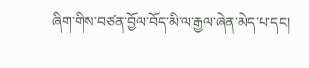ཞིག་གིས་བཙན་བྱོལ་བོད་མི་ལ་རྒྱལ་ཞེན་མེད་པ་དང།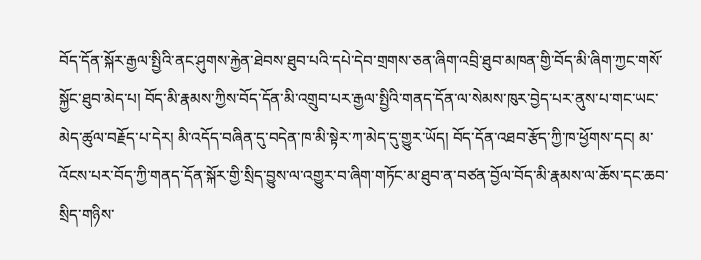བོད་དོན་སྐོར་རྒྱལ་སྤྱིའི་ནང་ཤུགས་རྐྱེན་ཐེབས་ཐུབ་པའི་དཔེ་དེབ་གྲགས་ཅན་ཞིག་འབྲི་ཐུབ་མཁན་གྱི་བོད་མི་ཞིག་ཀྱང་གསོ་སྐྱོང་ཐུབ་མེད་པ། བོད་མི་རྣམས་ཀྱིས་བོད་དོན་མི་འགྲུབ་པར་རྒྱལ་སྤྱིའི་གནད་དོན་ལ་སེམས་ཁུར་བྱེད་པར་ནུས་པ་གང་ཡང་མེད་ཚུལ་བརྗོད་པ་དེར། མི་འདོད་བཞིན་དུ་བདེན་ཁ་མི་སྟེར་ཀ་མེད་དུ་གྱུར་ཡོད། བོད་དོན་འཐབ་རྩོད་ཀྱི་ཁ་ཕྱོགས་དང། མ་འོངས་པར་བོད་ཀྱི་གནད་དོན་སྐོར་གྱི་སྲིད་བྱུས་ལ་འགྱུར་བ་ཞིག་གཏོང་མ་ཐུབ་ན་བཙན་བྱོལ་བོད་མི་རྣམས་ལ་ཆོས་དང་ཆབ་སྲིད་གཉིས་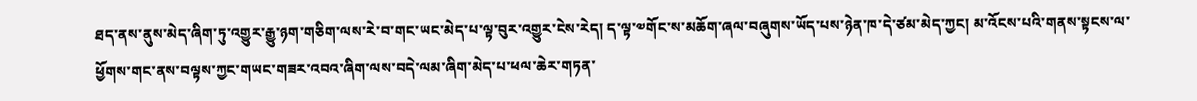ཐད་ནས་ནུས་མེད་ཞིག་ཏུ་འགྱུར་རྒྱུ་ཉག་གཅིག་ལས་རེ་བ་གང་ཡང་མེད་པ་ལྟ་བུར་འགྱུར་ངེས་རེད། ད་ལྟ་༧གོང་ས་མཆོག་ཞལ་བཞུགས་ཡོད་པས་ཉེན་ཁ་དེ་ཙམ་མེད་ཀྱང། མ་འོངས་པའི་གནས་སྟངས་ལ་ཕྱོགས་གང་ནས་བལྟས་ཀྱང་གཡང་གཟར་འབའ་ཞིག་ལས་བདེ་ལམ་ཞིག་མེད་པ་ཕལ་ཆེར་གཏན་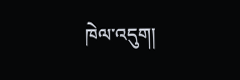ཁེལ་འདུག།